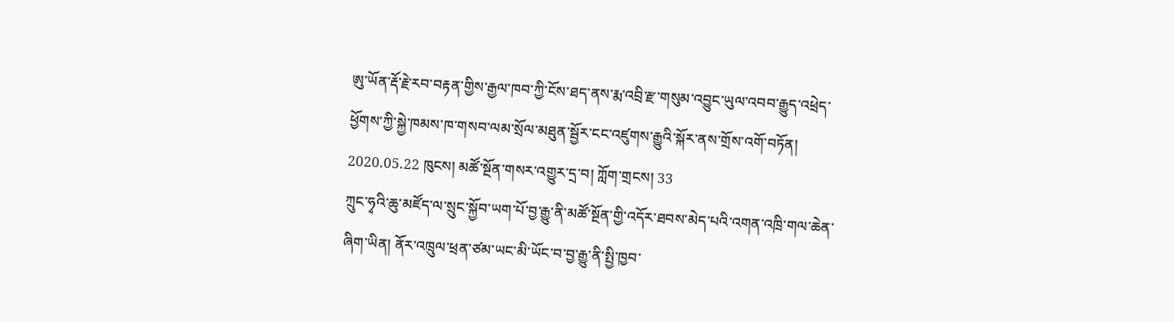ཨུ་ཡོན་རྡོ་རྗེ་རབ་བརྟན་གྱིས་རྒྱལ་ཁབ་ཀྱི་ངོས་ཐད་ནས་རྨ་འབྲི་རྫ་གསུམ་འབྱུང་ཡུལ་འབབ་རྒྱུད་འཕྲེད་ཕྱོགས་ཀྱི་སྐྱེ་ཁམས་ཁ་གསབ་ལམ་སྲོལ་མཐུན་སྦྱོར་ངང་འཛུགས་རྒྱུའི་སྐོར་ནས་གྲོས་འགོ་བཏོན།
2020.05.22 ཁུངས། མཚོ་སྔོན་གསར་འགྱུར་དྲ་བ། ཀློག་གྲངས། 33
ཀྲུང་ཧྭའི་ཆུ་མཛོད་ལ་སྲུང་སྐྱོབ་ཡག་པོ་བྱ་རྒྱུ་ནི་མཚོ་སྔོན་གྱི་འདོར་ཐབས་མེད་པའི་འགན་འཁྲི་གལ་ཆེན་ཞིག་ཡིན། ནོར་འཁྲུལ་ཕྲན་ཙམ་ཡང་མི་ཡོང་བ་བྱ་རྒྱུ་ནི་སྤྱི་ཁྱབ་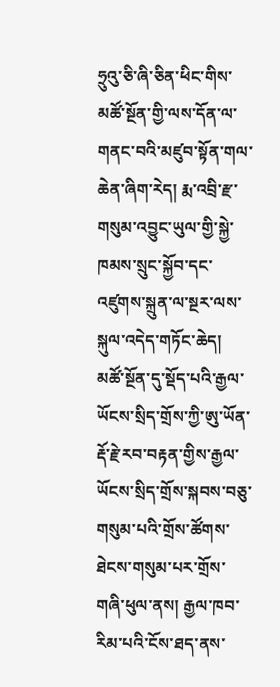ཧྲུའུ་ཅི་ཞི་ཅིན་ཕིང་གིས་མཚོ་སྔོན་གྱི་ལས་དོན་ལ་གནང་བའི་མཛུབ་སྟོན་གལ་ཆེན་ཞིག་རེད། རྨ་འབྲི་རྫ་གསུམ་འབྱུང་ཡུལ་གྱི་སྐྱེ་ཁམས་སྲུང་སྐྱོབ་དང་འཛུགས་སྐྲུན་ལ་སྔར་ལས་སྐུལ་འདེད་གཏོང་ཆེད། མཚོ་སྔོན་དུ་སྡོད་པའི་རྒྱལ་ཡོངས་སྲིད་གྲོས་ཀྱི་ཨུ་ཡོན་རྡོ་རྗེ་རབ་བརྟན་གྱིས་རྒྱལ་ཡོངས་སྲིད་གྲོས་སྐབས་བཅུ་གསུམ་པའི་གྲོས་ཚོགས་ཐེངས་གསུམ་པར་གྲོས་གཞི་ཕུལ་ནས། རྒྱལ་ཁབ་རིམ་པའི་ངོས་ཐད་ནས་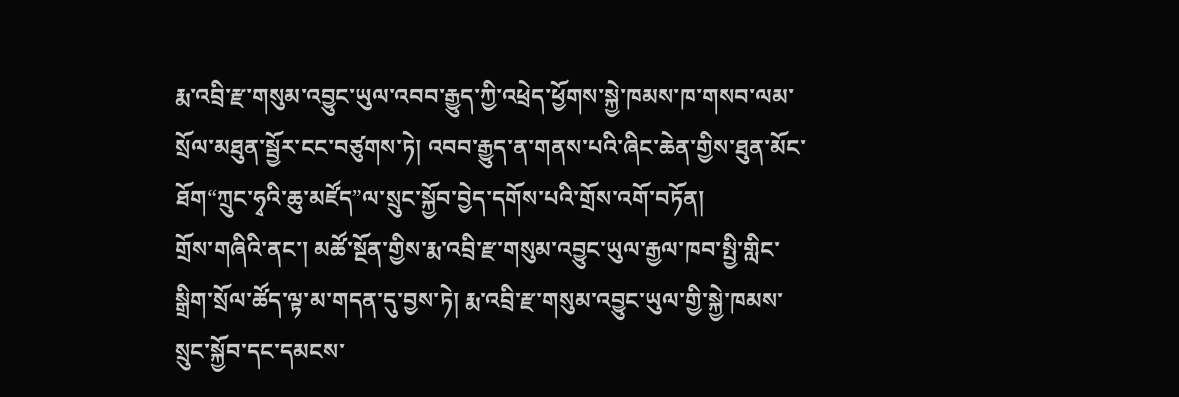རྨ་འབྲི་རྫ་གསུམ་འབྱུང་ཡུལ་འབབ་རྒྱུད་ཀྱི་འཕྲེད་ཕྱོགས་སྐྱེ་ཁམས་ཁ་གསབ་ལམ་སྲོལ་མཐུན་སྦྱོར་ངང་བཙུགས་ཏེ། འབབ་རྒྱུད་ན་གནས་པའི་ཞིང་ཆེན་གྱིས་ཐུན་མོང་ཐོག“ཀྲུང་ཧྭའི་ཆུ་མཛོད”ལ་སྲུང་སྐྱོབ་བྱེད་དགོས་པའི་གྲོས་འགོ་བཏོན།                                            གྲོས་གཞིའི་ནང་། མཚོ་སྔོན་གྱིས་རྨ་འབྲི་རྫ་གསུམ་འབྱུང་ཡུལ་རྒྱལ་ཁབ་སྤྱི་གླིང་སྒྲིག་སྲོལ་ཚོད་ལྟ་མ་གདན་དུ་བྱས་ཏེ། རྨ་འབྲི་རྫ་གསུམ་འབྱུང་ཡུལ་གྱི་སྐྱེ་ཁམས་སྲུང་སྐྱོབ་དང་དམངས་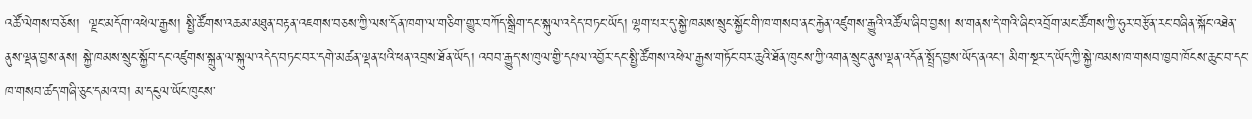འཚོ་ལེགས་བཅོས།  ལྗང་མདོག་འཕེལ་རྒྱས། སྤྱི་ཚོགས་འཆམ་མཐུན་བརྟན་འཇགས་བཅས་ཀྱི་ལས་དོན་ཁག་ལ་གཅིག་གྱུར་བཀོད་སྒྲིག་དང་སྐུལ་འདེད་བཏང་ཡོད། ལྷག་པར་དུ་སྐྱེ་ཁམས་སྲུང་སྐྱོང་གི་ཁ་གསབ་ནང་རྐྱེན་འཛུགས་རྒྱུའི་འཚོལ་ཞིབ་བྱས། ས་གནས་དེ་གའི་ཞིང་འབྲོག་མང་ཚོགས་ཀྱི་ཧུར་བརྩོན་རང་བཞིན་སྐོང་འཐེན་ནུས་ལྡན་བྱས་ནས། སྐྱེ་ཁམས་སྲུང་སྐྱོབ་དང་འཛུགས་སྐྲུན་ལ་སྐུལ་འདེད་བཏང་བར་དགེ་མཚན་ལྡན་པའི་ཕན་འབྲས་ཐོན་ཡོད། འབབ་རྒྱུད་ས་ཁུལ་གྱི་དཔལ་འབྱོར་དང་སྤྱི་ཚོགས་འཕེལ་རྒྱས་གཏོང་བར་ཆུའི་ཐོན་ཁུངས་ཀྱི་འགན་སྲུང་ནུས་ལྡན་འདོན་སྤྲོད་བྱས་ཡོད་ནའང་། མིག་སྔར་ད་ཡོད་ཀྱི་སྐྱེ་ཁམས་ཁ་གསབ་ཁྱབ་ཁོངས་ཆུང་བ་དང་ཁ་གསབ་ཚད་གཞི་ཅུང་དམའ་བ། མ་དངུལ་ཡོང་ཁུངས་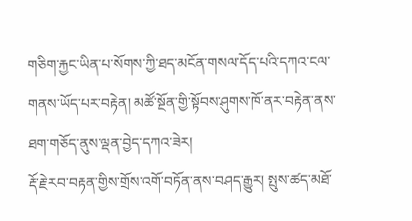གཅིག་རྐྱང་ཡིན་པ་སོགས་ཀྱི་ཐད་མངོན་གསལ་དོད་པའི་དཀའ་ངལ་གནས་ཡོད་པར་བརྟེན། མཚོ་སྔོན་གྱི་སྟོབས་ཤུགས་ཁོ་ནར་བརྟེན་ནས་ཐག་གཅོད་ནུས་ལྡན་བྱེད་དཀའ་ཟེར།
རྡོ་རྗེ་རབ་བརྟན་གྱིས་གྲོས་འགོ་བཏོན་ནས་བཤད་རྒྱུར། སྤུས་ཚད་མཐོ་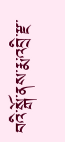བའི་སྒོ་ནས་རྨ་འབྲི་རྫ་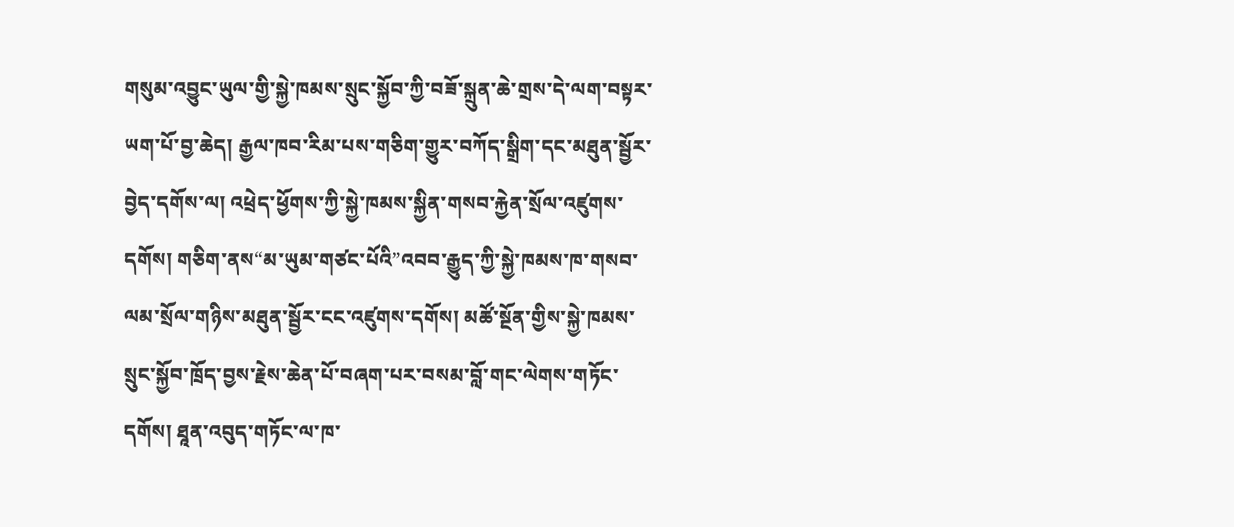གསུམ་འབྱུང་ཡུལ་གྱི་སྐྱེ་ཁམས་སྲུང་སྐྱོབ་ཀྱི་བཟོ་སྐྲུན་ཆེ་གྲས་དེ་ལག་བསྟར་ཡག་པོ་བྱ་ཆེད། རྒྱལ་ཁབ་རིམ་པས་གཅིག་གྱུར་བཀོད་སྒྲིག་དང་མཐུན་སྦྱོར་བྱེད་དགོས་ལ། འཕྲེད་ཕྱོགས་ཀྱི་སྐྱེ་ཁམས་སྐྱིན་གསབ་རྐྱེན་སྲོལ་འཛུགས་དགོས། གཅིག་ནས“མ་ཡུམ་གཙང་པོའི”འབབ་རྒྱུད་ཀྱི་སྐྱེ་ཁམས་ཁ་གསབ་ལམ་སྲོལ་གཉིས་མཐུན་སྦྱོར་ངང་འཛུགས་དགོས། མཚོ་སྔོན་གྱིས་སྐྱེ་ཁམས་སྲུང་སྐྱོབ་ཁྲོད་བྱས་རྗེས་ཆེན་པོ་བཞག་པར་བསམ་བློ་གང་ལེགས་གཏོང་དགོས། ཐཱན་འབུད་གཏོང་ལ་ཁ་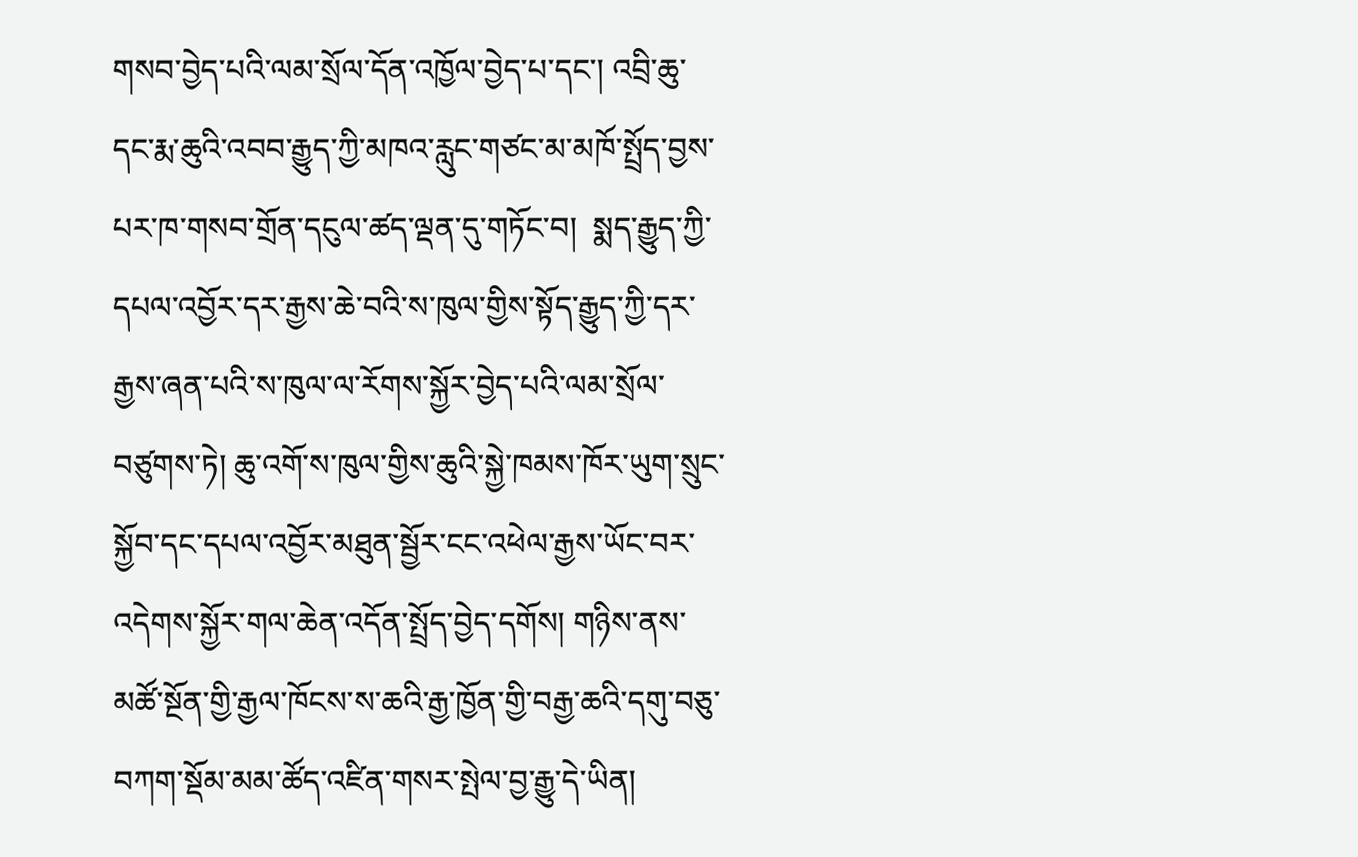གསབ་བྱེད་པའི་ལམ་སྲོལ་དོན་འཁྱོལ་བྱེད་པ་དང་། འབྲི་ཆུ་དང་རྨ་ཆུའི་འབབ་རྒྱུད་ཀྱི་མཁའ་རླུང་གཙང་མ་མཁོ་སྤྲོད་བྱས་པར་ཁ་གསབ་གྲོན་དངུལ་ཚད་ལྡན་དུ་གཏོང་བ།  སྨད་རྒྱུད་ཀྱི་དཔལ་འབྱོར་དར་རྒྱས་ཆེ་བའི་ས་ཁུལ་གྱིས་སྟོད་རྒྱུད་ཀྱི་དར་རྒྱས་ཞན་པའི་ས་ཁུལ་ལ་རོགས་སྐྱོར་བྱེད་པའི་ལམ་སྲོལ་བཙུགས་ཏེ། ཆུ་འགོ་ས་ཁུལ་གྱིས་ཆུའི་སྐྱེ་ཁམས་ཁོར་ཡུག་སྲུང་སྐྱོབ་དང་དཔལ་འབྱོར་མཐུན་སྦྱོར་ངང་འཕེལ་རྒྱས་ཡོང་བར་འདེགས་སྐྱོར་གལ་ཆེན་འདོན་སྤྲོད་བྱེད་དགོས། གཉིས་ནས་མཚོ་སྔོན་གྱི་རྒྱལ་ཁོངས་ས་ཆའི་རྒྱ་ཁྱོན་གྱི་བརྒྱ་ཆའི་དགུ་བཅུ་བཀག་སྡོམ་མམ་ཚོད་འཛིན་གསར་སྤེལ་བྱ་རྒྱུ་དེ་ཡིན།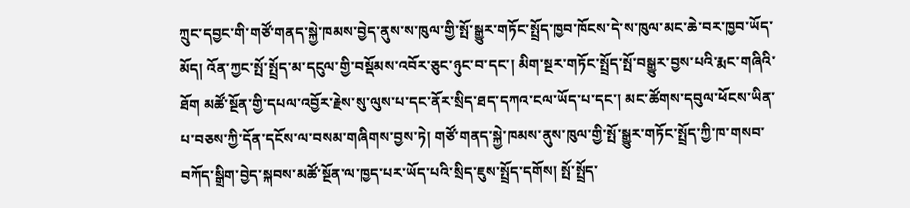ཀྲུང་དབྱང་གི་གཙོ་གནད་སྐྱེ་ཁམས་བྱེད་ནུས་ས་ཁུལ་གྱི་སྤོ་སྒྱུར་གཏོང་སྤྲོད་ཁྱབ་ཁོངས་དེ་ས་ཁུལ་མང་ཆེ་བར་ཁྱབ་ཡོད་མོད། འོན་ཀྱང་སྤོ་སྤྲོད་མ་དངུལ་གྱི་བསྡོམས་འབོར་ཅུང་ཉུང་བ་དང་། མིག་སྔར་གཏོང་སྤྲོད་སྤོ་བསྒྱུར་བྱས་པའི་རྨང་གཞིའི་ཐོག མཚོ་སྔོན་གྱི་དཔལ་འབྱོར་རྗེས་སུ་ལུས་པ་དང་ནོར་སྲིད་ཐད་དཀའ་ངལ་ཡོད་པ་དང་། མང་ཚོགས་དབུལ་ཕོངས་ཡིན་པ་བཅས་ཀྱི་དོན་དངོས་ལ་བསམ་གཞིགས་བྱས་ཏེ། གཙོ་གནད་སྐྱེ་ཁམས་ནུས་ཁུལ་གྱི་སྤོ་སྒྱུར་གཏོང་སྤྲོད་ཀྱི་ཁ་གསབ་བཀོད་སྒྲིག་བྱེད་སྐབས་མཚོ་སྔོན་ལ་ཁྱད་པར་ཡོད་པའི་སྲིད་ཇུས་སྤྲོད་དགོས། སྤོ་སྤྲོད་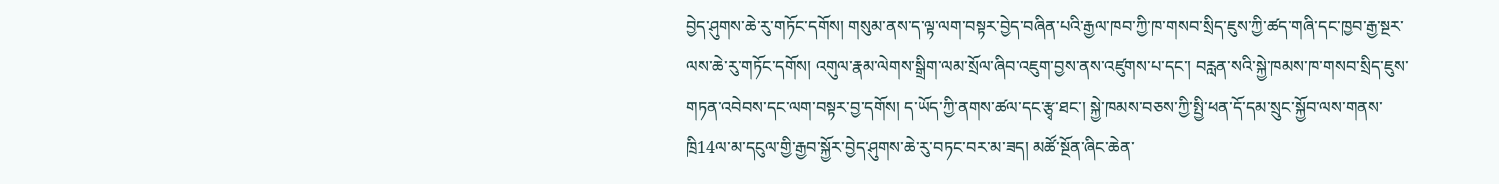བྱེད་ཤུགས་ཆེ་རུ་གཏོང་དགོས། གསུམ་ནས་ད་ལྟ་ལག་བསྟར་བྱེད་བཞིན་པའི་རྒྱལ་ཁབ་ཀྱི་ཁ་གསབ་སྲིད་ཇུས་ཀྱི་ཚད་གཞི་དང་ཁྱབ་རྒྱ་སྔར་ལས་ཆེ་རུ་གཏོང་དགོས། འགུལ་རྣམ་ལེགས་སྒྲིག་ལམ་སྲོལ་ཞིབ་འཇུག་བྱས་ནས་འཛུགས་པ་དང་། བརླན་སའི་སྐྱེ་ཁམས་ཁ་གསབ་སྲིད་ཇུས་གཏན་འབེབས་དང་ལག་བསྟར་བྱ་དགོས། ད་ཡོད་ཀྱི་ནགས་ཚལ་དང་རྩྭ་ཐང་། སྐྱེ་ཁམས་བཅས་ཀྱི་སྤྱི་ཕན་དོ་དམ་སྲུང་སྐྱོབ་ལས་གནས་ཁྲི14ལ་མ་དངུལ་གྱི་རྒྱབ་སྐྱོར་བྱེད་ཤུགས་ཆེ་རུ་བཏང་བར་མ་ཟད། མཚོ་སྔོན་ཞིང་ཆེན་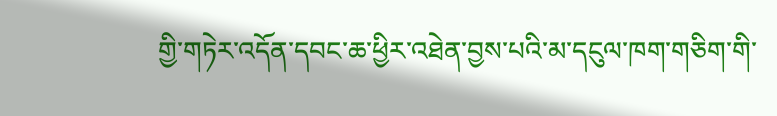གྱི་གཏེར་འདོན་དབང་ཆ་ཕྱིར་འཐེན་བྱས་པའི་མ་དངུལ་ཁག་གཅིག་གི་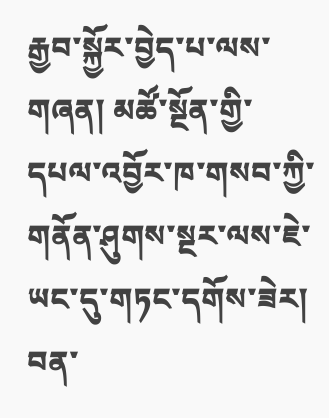རྒྱབ་སྐྱོར་བྱེད་པ་ལས་གཞན། མཚོ་སྔོན་གྱི་དཔལ་འབྱོར་ཁ་གསབ་ཀྱི་གནོན་ཤུགས་སྔར་ལས་ཇེ་ཡང་དུ་གཏང་དགོས་ཟེར།
བན་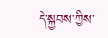དེ་སྐྱབས་ཀྱིས་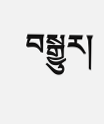བསྒྱུར།